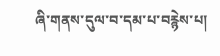ཞི་གནས་དུལ་བ་དམ་པ་བརྙེས་པ།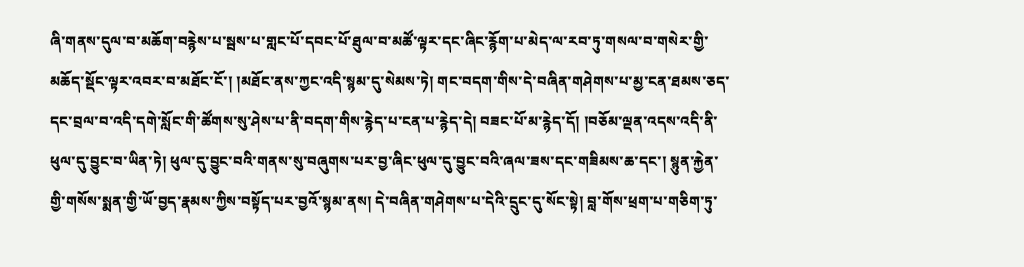ཞི་གནས་དུལ་བ་མཆོག་བརྙེས་པ་སྦས་པ་གླང་པོ་དབང་པོ་ཐུལ་བ་མཚོ་ལྟར་དང་ཞིང་རྙོག་པ་མེད་ལ་རབ་ཏུ་གསལ་བ་གསེར་གྱི་མཆོད་སྡོང་ལྟར་འབར་བ་མཐོང་ངོ་། །མཐོང་ནས་ཀྱང་འདི་སྙམ་དུ་སེམས་ཏེ། གང་བདག་གིས་དེ་བཞིན་གཤེགས་པ་མྱ་ངན་ཐམས་ཅད་དང་བྲལ་བ་འདི་དགེ་སློང་གི་ཚོགས་སུ་ཤེས་པ་ནི་བདག་གིས་རྙེད་པ་ངན་པ་རྙེད་དེ། བཟང་པོ་མ་རྙེད་དོ། །བཅོམ་ལྡན་འདས་འདི་ནི་ཕུལ་དུ་བྱུང་བ་ཡིན་ཏེ། ཕུལ་དུ་བྱུང་བའི་གནས་སུ་བཞུགས་པར་བྱ་ཞིང་ཕུལ་དུ་བྱུང་བའི་ཞལ་ཟས་དང་གཟིམས་ཆ་དང་། སྙུན་རྐྱེན་གྱི་གསོས་སྨན་གྱི་ཡོ་བྱད་རྣམས་ཀྱིས་བསྟོད་པར་བྱའོ་སྙམ་ནས། དེ་བཞིན་གཤེགས་པ་དེའི་དྲུང་དུ་སོང་སྟེ། བླ་གོས་ཕྲག་པ་གཅིག་ཏུ་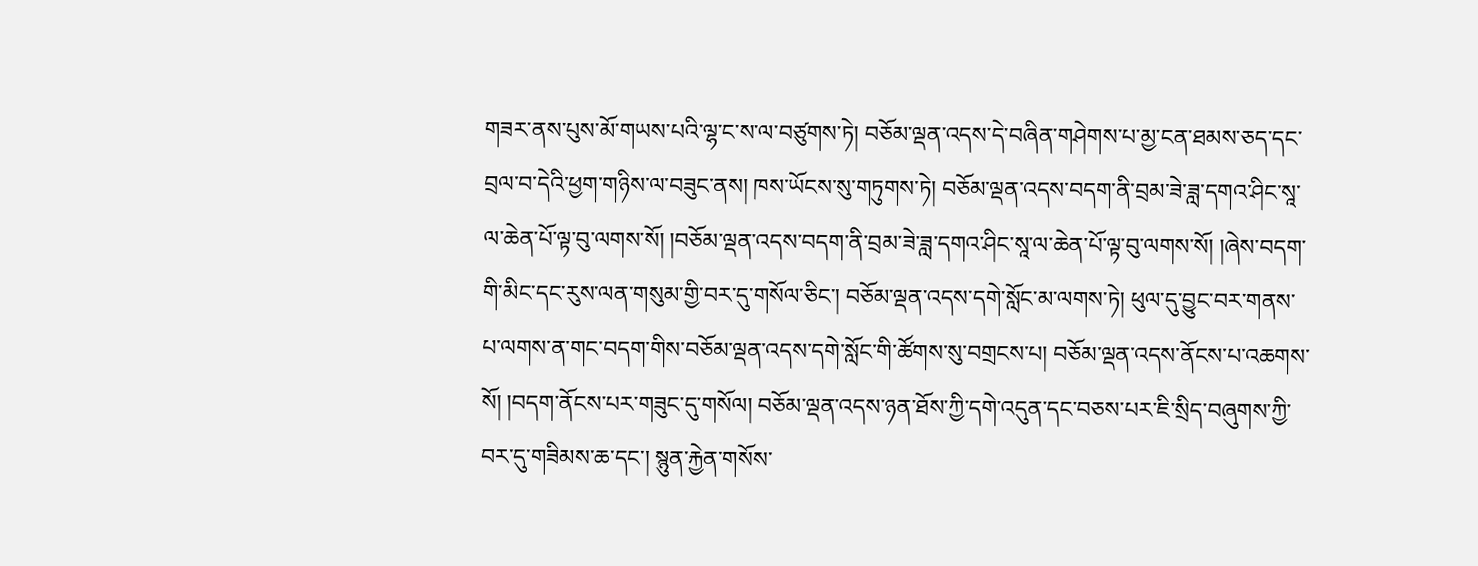གཟར་ནས་པུས་མོ་གཡས་པའི་ལྷ་ང་ས་ལ་བཙུགས་ཏེ། བཅོམ་ལྡན་འདས་དེ་བཞིན་གཤེགས་པ་མྱ་ངན་ཐམས་ཅད་དང་བྲལ་བ་དེའི་ཕྱག་གཉིས་ལ་བཟུང་ནས། ཁས་ཡོངས་སུ་གཏུགས་ཏེ། བཅོམ་ལྡན་འདས་བདག་ནི་བྲམ་ཟེ་ཟླ་དགའ་ཤིང་སཱ་ལ་ཆེན་པོ་ལྟ་བུ་ལགས་སོ། །བཅོམ་ལྡན་འདས་བདག་ནི་བྲམ་ཟེ་ཟླ་དགའ་ཤིང་སཱ་ལ་ཆེན་པོ་ལྟ་བུ་ལགས་སོ། །ཞེས་བདག་གི་མིང་དང་རུས་ལན་གསུམ་གྱི་བར་དུ་གསོལ་ཅིང་། བཅོམ་ལྡན་འདས་དགེ་སློང་མ་ལགས་ཏེ། ཕུལ་དུ་བྱུང་བར་གནས་པ་ལགས་ན་གང་བདག་གིས་བཅོམ་ལྡན་འདས་དགེ་སློང་གི་ཚོགས་སུ་བགྲངས་པ། བཅོམ་ལྡན་འདས་ནོངས་པ་འཆགས་སོ། །བདག་ནོངས་པར་གཟུང་དུ་གསོལ། བཅོམ་ལྡན་འདས་ཉན་ཐོས་ཀྱི་དགེ་འདུན་དང་བཅས་པར་ཇི་སྲིད་བཞུགས་ཀྱི་བར་དུ་གཟིམས་ཆ་དང་། སྙུན་རྐྱེན་གསོས་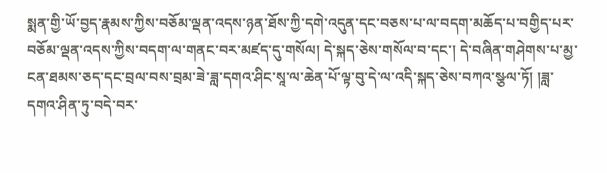སྨན་གྱི་ཡོ་བྱད་རྣམས་ཀྱིས་བཅོམ་ལྡན་འདས་ཉན་ཐོས་ཀྱི་དགེ་འདུན་དང་བཅས་པ་ལ་བདག་མཆོད་པ་བགྱིད་པར་བཅོམ་ལྡན་འདས་ཀྱིས་བདག་ལ་གནང་བར་མཛད་དུ་གསོལ། དེ་སྐད་ཅེས་གསོལ་བ་དང་། དེ་བཞིན་གཤེགས་པ་མྱ་ངན་ཐམས་ཅད་དང་བྲལ་བས་བྲམ་ཟེ་ཟླ་དགའ་ཤིང་སཱ་ལ་ཆེན་པོ་ལྟ་བུ་དེ་ལ་འདི་སྐད་ཅེས་བཀའ་སྩལ་ཏོ། །ཟླ་དགའ་ཤིན་ཏུ་བདེ་བར་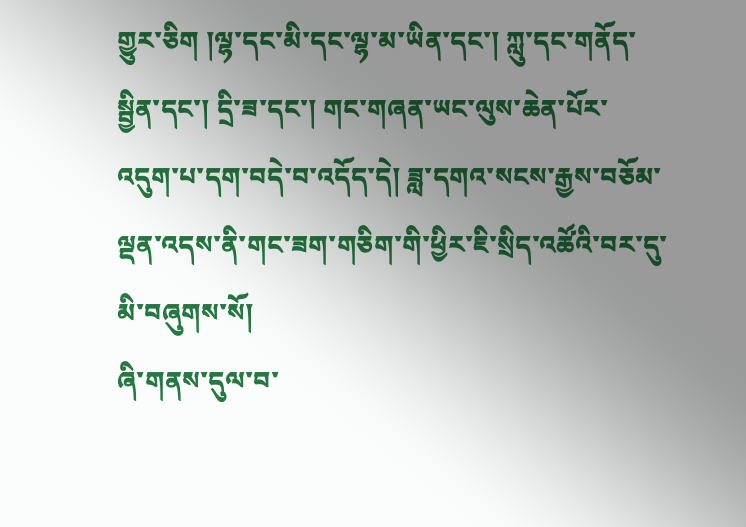གྱུར་ཅིག །ལྷ་དང་མི་དང་ལྷ་མ་ཡིན་དང་། ཀླུ་དང་གནོད་སྦྱིན་དང་། དྲི་ཟ་དང་། གང་གཞན་ཡང་ལུས་ཆེན་པོར་འདུག་པ་དག་བདེ་བ་འདོད་དེ། ཟླ་དགའ་སངས་རྒྱས་བཅོམ་ལྡན་འདས་ནི་གང་ཟག་གཅིག་གི་ཕྱིར་ཇི་སྲིད་འཚོའི་བར་དུ་མི་བཞུགས་སོ།
ཞི་གནས་དུལ་བ་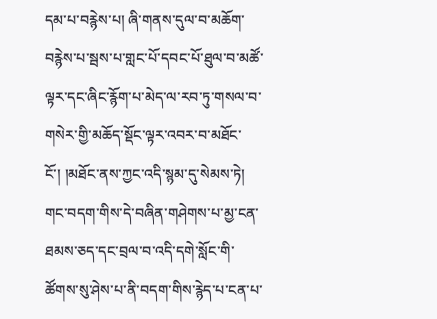དམ་པ་བརྙེས་པ། ཞི་གནས་དུལ་བ་མཆོག་བརྙེས་པ་སྦས་པ་གླང་པོ་དབང་པོ་ཐུལ་བ་མཚོ་ལྟར་དང་ཞིང་རྙོག་པ་མེད་ལ་རབ་ཏུ་གསལ་བ་གསེར་གྱི་མཆོད་སྡོང་ལྟར་འབར་བ་མཐོང་ངོ་། །མཐོང་ནས་ཀྱང་འདི་སྙམ་དུ་སེམས་ཏེ། གང་བདག་གིས་དེ་བཞིན་གཤེགས་པ་མྱ་ངན་ཐམས་ཅད་དང་བྲལ་བ་འདི་དགེ་སློང་གི་ཚོགས་སུ་ཤེས་པ་ནི་བདག་གིས་རྙེད་པ་ངན་པ་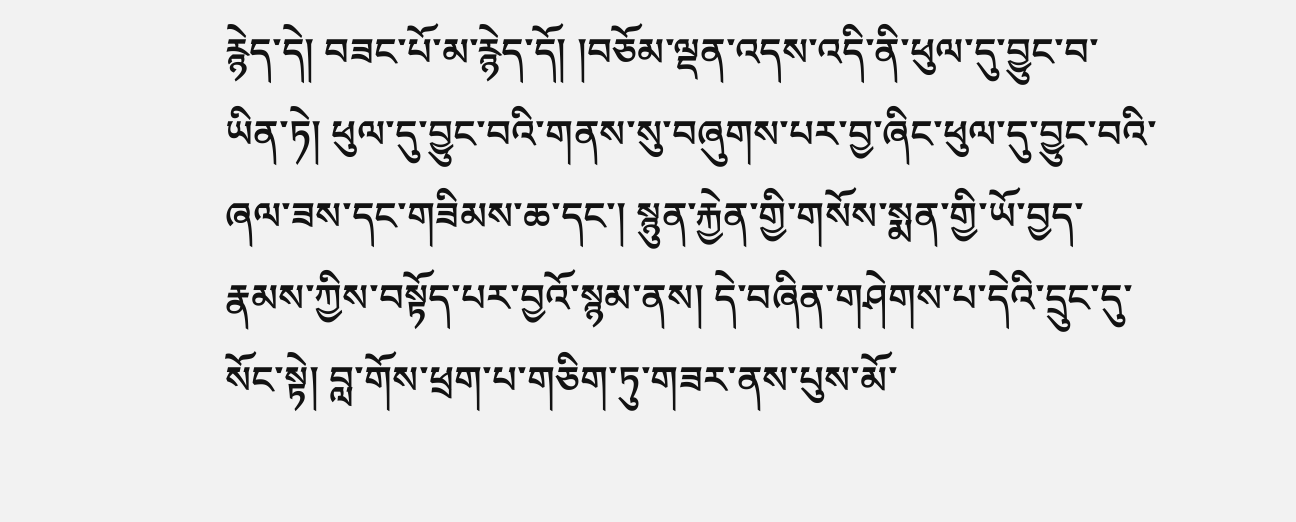རྙེད་དེ། བཟང་པོ་མ་རྙེད་དོ། །བཅོམ་ལྡན་འདས་འདི་ནི་ཕུལ་དུ་བྱུང་བ་ཡིན་ཏེ། ཕུལ་དུ་བྱུང་བའི་གནས་སུ་བཞུགས་པར་བྱ་ཞིང་ཕུལ་དུ་བྱུང་བའི་ཞལ་ཟས་དང་གཟིམས་ཆ་དང་། སྙུན་རྐྱེན་གྱི་གསོས་སྨན་གྱི་ཡོ་བྱད་རྣམས་ཀྱིས་བསྟོད་པར་བྱའོ་སྙམ་ནས། དེ་བཞིན་གཤེགས་པ་དེའི་དྲུང་དུ་སོང་སྟེ། བླ་གོས་ཕྲག་པ་གཅིག་ཏུ་གཟར་ནས་པུས་མོ་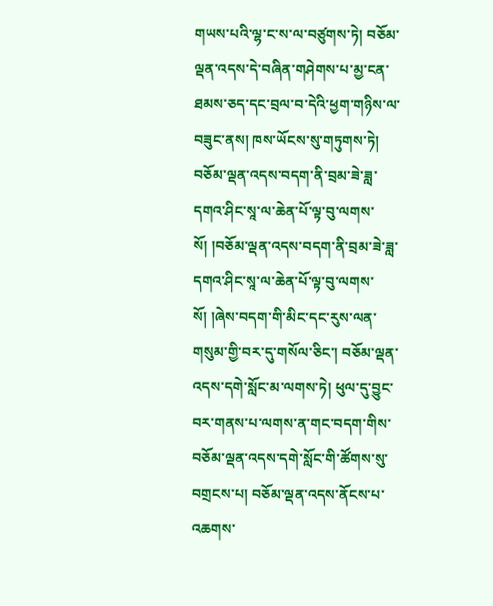གཡས་པའི་ལྷ་ང་ས་ལ་བཙུགས་ཏེ། བཅོམ་ལྡན་འདས་དེ་བཞིན་གཤེགས་པ་མྱ་ངན་ཐམས་ཅད་དང་བྲལ་བ་དེའི་ཕྱག་གཉིས་ལ་བཟུང་ནས། ཁས་ཡོངས་སུ་གཏུགས་ཏེ། བཅོམ་ལྡན་འདས་བདག་ནི་བྲམ་ཟེ་ཟླ་དགའ་ཤིང་སཱ་ལ་ཆེན་པོ་ལྟ་བུ་ལགས་སོ། །བཅོམ་ལྡན་འདས་བདག་ནི་བྲམ་ཟེ་ཟླ་དགའ་ཤིང་སཱ་ལ་ཆེན་པོ་ལྟ་བུ་ལགས་སོ། །ཞེས་བདག་གི་མིང་དང་རུས་ལན་གསུམ་གྱི་བར་དུ་གསོལ་ཅིང་། བཅོམ་ལྡན་འདས་དགེ་སློང་མ་ལགས་ཏེ། ཕུལ་དུ་བྱུང་བར་གནས་པ་ལགས་ན་གང་བདག་གིས་བཅོམ་ལྡན་འདས་དགེ་སློང་གི་ཚོགས་སུ་བགྲངས་པ། བཅོམ་ལྡན་འདས་ནོངས་པ་འཆགས་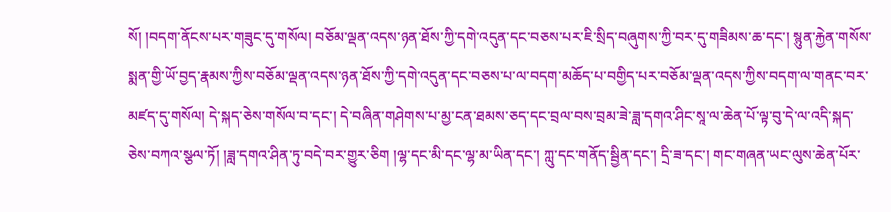སོ། །བདག་ནོངས་པར་གཟུང་དུ་གསོལ། བཅོམ་ལྡན་འདས་ཉན་ཐོས་ཀྱི་དགེ་འདུན་དང་བཅས་པར་ཇི་སྲིད་བཞུགས་ཀྱི་བར་དུ་གཟིམས་ཆ་དང་། སྙུན་རྐྱེན་གསོས་སྨན་གྱི་ཡོ་བྱད་རྣམས་ཀྱིས་བཅོམ་ལྡན་འདས་ཉན་ཐོས་ཀྱི་དགེ་འདུན་དང་བཅས་པ་ལ་བདག་མཆོད་པ་བགྱིད་པར་བཅོམ་ལྡན་འདས་ཀྱིས་བདག་ལ་གནང་བར་མཛད་དུ་གསོལ། དེ་སྐད་ཅེས་གསོལ་བ་དང་། དེ་བཞིན་གཤེགས་པ་མྱ་ངན་ཐམས་ཅད་དང་བྲལ་བས་བྲམ་ཟེ་ཟླ་དགའ་ཤིང་སཱ་ལ་ཆེན་པོ་ལྟ་བུ་དེ་ལ་འདི་སྐད་ཅེས་བཀའ་སྩལ་ཏོ། །ཟླ་དགའ་ཤིན་ཏུ་བདེ་བར་གྱུར་ཅིག །ལྷ་དང་མི་དང་ལྷ་མ་ཡིན་དང་། ཀླུ་དང་གནོད་སྦྱིན་དང་། དྲི་ཟ་དང་། གང་གཞན་ཡང་ལུས་ཆེན་པོར་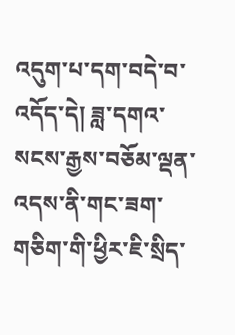འདུག་པ་དག་བདེ་བ་འདོད་དེ། ཟླ་དགའ་སངས་རྒྱས་བཅོམ་ལྡན་འདས་ནི་གང་ཟག་གཅིག་གི་ཕྱིར་ཇི་སྲིད་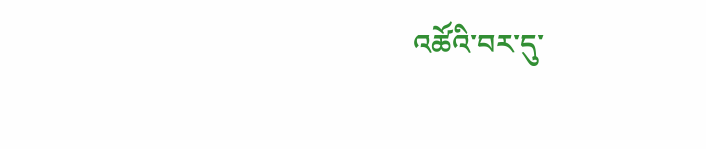འཚོའི་བར་དུ་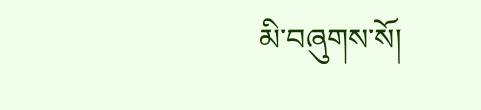མི་བཞུགས་སོ།